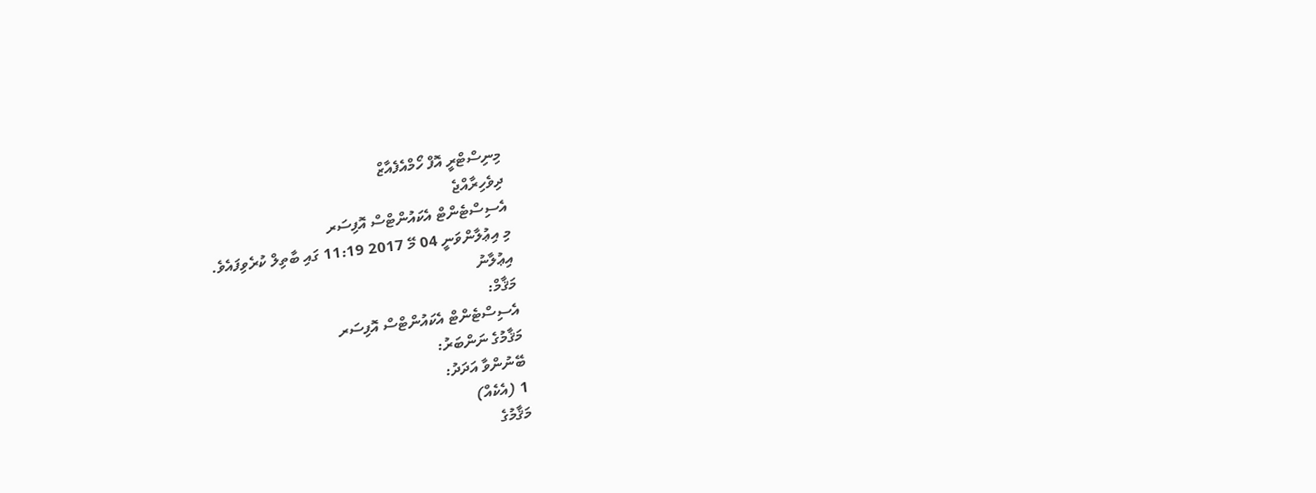މިނިސްޓްރީ އޮފް ހޯމްއެފެއާޒް
ދިވެހިރާއްޖެ
އެސިސްޓެންޓް އެކައުންޓްސް އޮފިސަރ
މި އިޢުލާންވަނީ 04 މޭ 2017 11:19 ގައި ބާތިލް ކުރެވިފައެވެ.
އިޢުލާނު
މަޤާމް:
އެސިސްޓެންޓް އެކައުންޓްސް އޮފިސަރ
މަޤާމުގެ ނަންބަރު:
ބޭނުންވާ އަދަދު:
1 (އެކެއް)
މަޤާމުގެ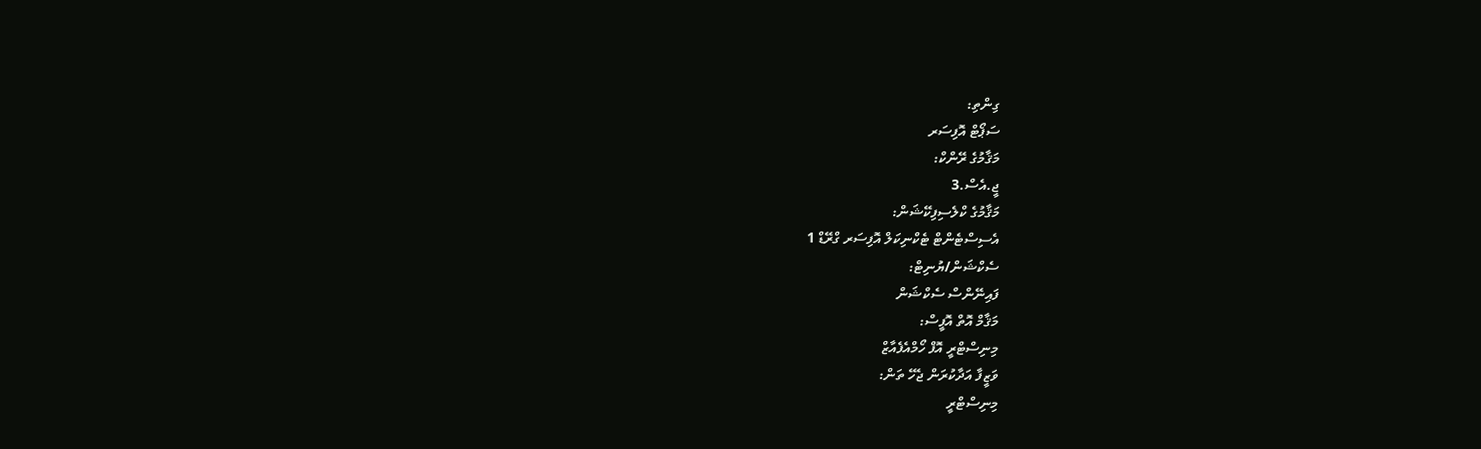ގިންތި:
ސަޕޯޓް އޮފިސަރ
މަޤާމުގެ ރޭންކް:
ޖީ.އެސް.3
މަޤާމުގެ ކްލެސިފިކޭޝަން:
އެސިސްޓެންޓް ޓެކްނިކަލް އޮފިސަރ ގްރޭޑް 1
ސެކްޝަން/ޔުނިޓް:
ފައިނޭންސް ސެކްޝަން
މަޤާމް އޮތް އޮފީސް:
މިނިސްޓްރީ އޮފް ހޯމްއެފެއާޒް
ވަޒީފާ އަދާކުރަން ޖެހޭ ތަން:
މިނިސްޓްރީ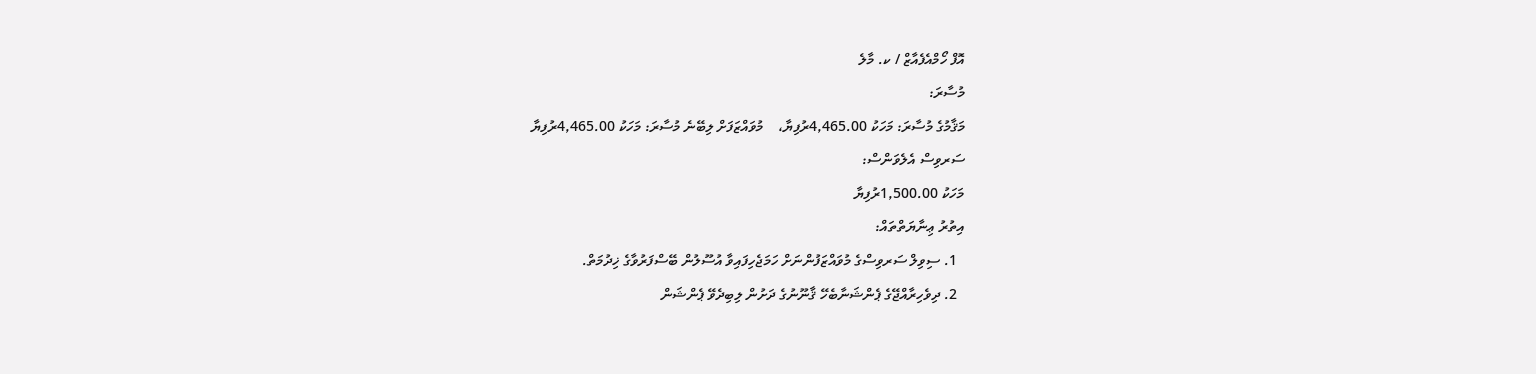އޮފް ހޯމްއެފެއާޒް / ކ. މާލެ
މުސާރަ:
މަޤާމުގެ މުސާރަ: މަހަކު 4,465.00ރުފިޔާ،    މުވައްޒަފަށް ލިބޭނެ މުސާރަ: މަހަކު 4,465.00ރުފިޔާ
ސަރވިސް އެލެވަންސް:
މަހަކު 1,500.00ރުފިޔާ
އިތުރު ޢިނާޔަތްތައް:
  1. ސިވިލް ސަރވިސްގެ މުވައްޒަފުންނަށް ހަމަޖެހިފައިވާ އުސޫލުން ބޭސްފަރުވާގެ ޚިދުމަތް.
  2. ދިވެހިރާއްޖޭގެ ޕެންޝަނާބެހޭ ޤާނޫނުގެ ދަށުން ލިބިދެވޭ ޕެންޝަން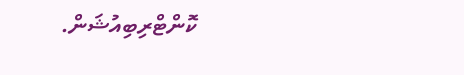ކޮންޓްރިބިއުޝަން.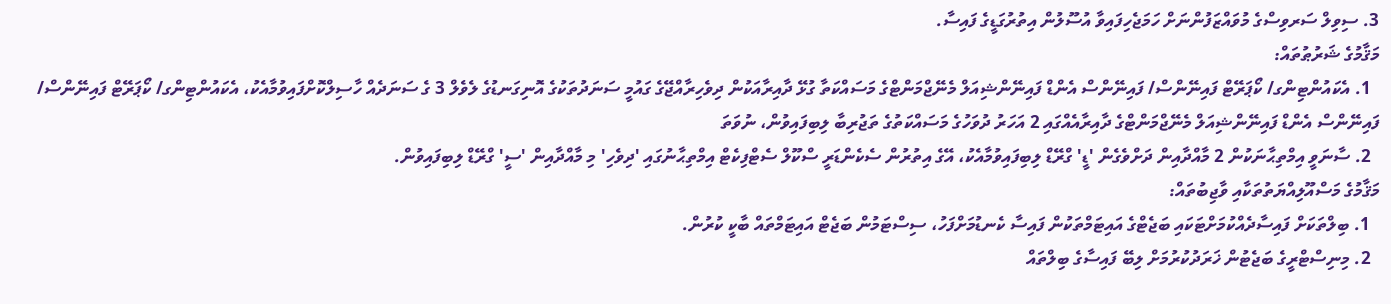3. ސިވިލް ސަރވިސްގެ މުވައްޒަފުންނަށް ހަމަޖެހިފައިވާ އުސޫލުން އިތުރުގަޑީގެ ފައިސާ.
މަޤާމުގެ ޝަރުޠުތައް:
  1. އެކައުންޓިންގ/ ކޯޕަރޭޓް ފައިނޭންސް/ ފައިނޭންސް އެންޑް ފައިނޭންޝިއަލް މެނޭޖްމަންޓްގެ މަސައްކަތާ ގުޅޭ ދާއިރާއަކުން ދިވެހިރާއްޖޭގެ ގައުމީ ސަނަދުތަކުގެ އޮނިގަނޑުގެ ލެވެލް 3 ގެ ސަނަދެއް ހާސިލްކޮށްފައިވުމާއެކު، އެކައުންޓިންގ/ ކޯޕަރޭޓް ފައިނޭންސް/ ފައިނޭންސް އެންޑް ފައިނޭންޝިއަލް މެނޭޖްމަންޓްގެ ދާއިރާއެއްގައި 2 އަހަރު ދުވަހުގެ މަސައްކަތުގެ ތަޖުރިބާ ލިބިފައިވުން، ނުވަތަ
  2. ސާނަވީ އިމްތިޙާނަކުން 2 މާއްދާއިން ދަށްވެގެން 'ޑީ' ގްރޭޑް ލިބިފައިވުމާއެކު، އޭގެ އިތުރުން ސެކެންޑަރީ ސްކޫލް ސެޓްފިކެޓް އިމްތިޙާނުގައި 'ދިވެހި' މި މާއްދާއިން 'ސީ' ގްރޭޑް ލިބިފައިވުން.
މަޤާމުގެ މަސްއޫލިއްޔަތުތަކާއި ވާޖިބުތައް:
  1. ބިލްތަކަށް ފައިސާދެއްކުމަށްޓަކައި ބަޖެޓްގެ އައިޓަމްތަކުން ފައިސާ ކެނޑުމަށްފަހު، ސިސްޓަމުން ބަޖެޓް އައިޓަމްތައް ބާކީ ކުރުން.
  2. މިނިސްޓްރީގެ ބަޖެޓުން ޚަރަދުކުރުމަށް ލިބޭ ފައިސާގެ ބިލްތައް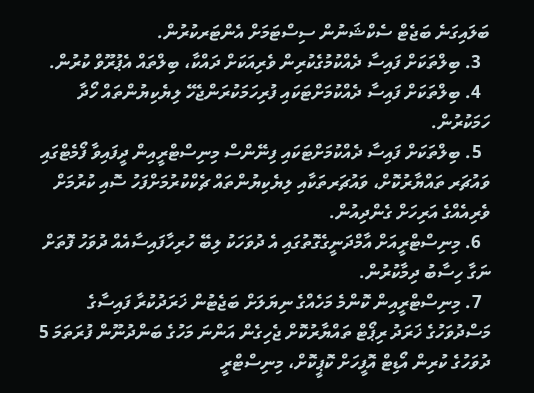ބަލައިގަނެ ބަޖެޓް ސެކްޝަނުން ސިސްޓަމަށް އެންޓަރކުރުން.
  3. ބިލްތަކަށް ފައިސާ ދެއްކުމުގެކުރިން ވެރިއަކަށް ދައްކާ، ބިލްތައް އެޕުރޫވް ކުރުން.
  4. ބިލްތަކަށް ފައިސާ ދެއްކުމަށްޓަކައި ފުރިހަމަކުރަންޖެހޭ ލިޔެކިޔުންތައް ހޯދާ ހަމަކުރުން.
  5. ބިލްތަކަށް ފައިސާ ދެއްކުމަށްޓަކައި ފިނޭންސް މިނިސްޓްރީއިން ދީފައިވާ ފޯމެޓްގައި ވައުޗަރ ތައްޔާރުކޮށް، ވައުޗަރތަކާއި ލިޔެކިޔުންތައް ޗެކްކުރުމަށްފަހު ސޮއި ކުރުމަށް ވެރިއެއްގެ އަރިހަށް ގެންދިއުން.
  6. މިނިސްޓްރީއަށް އާމްދަނީގެގޮތުގައި އެ ދުވަހަކު ލިބޭ ހުރިހާފައިސާއެއް ދުވަހު ފޮތަށް ނަގާ ހިސާބު ދިމާކުރުން.
  7. މިނިސްޓްރީއިން ކޮންމެ މަހެއްގެ ނިޔަލަށް ބަޖެޓުން ޚަރަދުކުރާ ފައިސާގެ މަސްދުވަހުގެ ޚަރަދު ރިޕޯޓް ތައްޔާރުކޮށް ޖެހިގެން އަންނަ މަހުގެ ބަންދުނޫން ފުރަތަމަ 5 ދުވަހުގެ ކުރިން އޯޑިޓް އޮފީހަށް ކޮޕީކޮށް، މިނިސްޓްރީ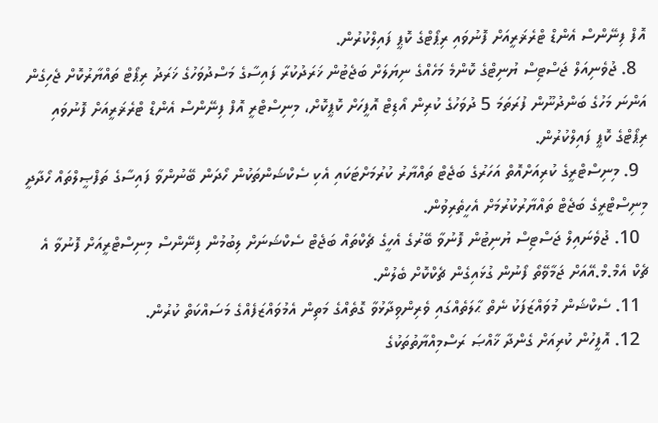އޮފް ފިނޭންސް އެންޑް ޓްރެޜަރީއަށް ފޮނުވައި ރިޕޯޓްގެ ކޮޕީ ފައިލްކުރުން.
  8. ޖުވެނިއަލް ޖަސްޓިސް ޔުނިޓްގެ ކޮންމެ މަހެއްގެ ނިޔަލަށް ބަޖެޓުން ޚަރަދުކުރާ ފައިސާގެ މަސްދުވަހުގެ ޚަރަދު ރިޕޯޓް ތައްޔާރުކޮށް ޖެހިގެން އަންނަ މަހުގެ ބަންދުނޫން ފުރަތަމަ 5 ދުވަހުގެ ކުރިން އޯޑިޓް އޮފީހަށް ކޮޕީކޮށް، މިނިސްޓްރީ އޮފް ފިނޭންސް އެންޑް ޓްރެޜަރީއަށް ފޮނުވައި ރިޕޯޓްގެ ކޮޕީ ފައިލްކުރުން.
  9. މިނިސްޓްރީގެ ކުރިއަށްއޮތް އަހަރުގެ ބަޖެޓް ތައްޔާރު ކުރުމަށްޓަކައި އެކި ސެކްޝަންތަކުން ހޯދަން ބޭނުންވާ ފައިސާގެ ތަފްޞީލްތައް ހޯދާދީ މިނިސްޓްރީގެ ބަޖެޓް ތައްޔާރުކުރުމަށް އެހީތެރިވުން.
  10. ޖުވެނައިލް ޖަސްޓިސް ޔުނިޓުން ފޮނުވާ ބޭރުގެ އެހީގެ ޗެކްތައް ބަޖެޓް ސެކްޝަނަށް ލިބުމުން ފިނޭންސް މިނިސްޓްރީއަށް ފޮނުވާ އެ ޗެކް އެމް.މް.އޭއަށް ޖަމާވޭތޯ ފޯނުން ގުޅައިގެން ޗެކްކޮށް ބެލުން.
  11. ސެކްޝަން މުވައްޒަފަކު ނެތް ޙާލަތެއްގައި ވެރިންވިދާޅުވާ ގޮތެއްގެ މަތިން އެމުވައްޒަފެއްގެ މަސައްކަތް ކުރުން.
  12. އޮފީހުން ކުރިއަށް ގެންދާ ޚާއްޞަ ރަސްމިއްޔާތުތަކުގެ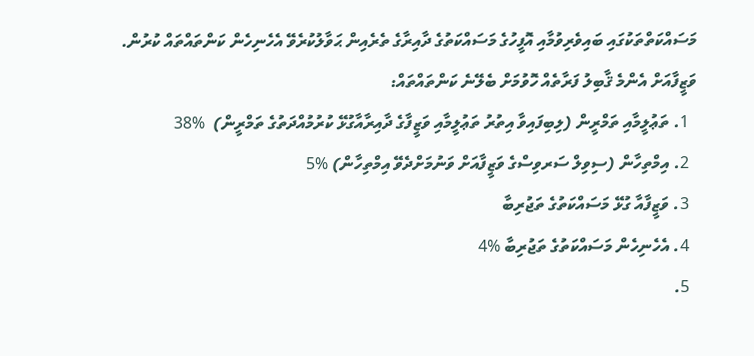މަސައްކަތްތަކުގައި ބައިވެރިވުމާއި އޮފީހުގެ މަސައްކަތުގެ ދާއިރާގެ ތެރެއިން ޙަވާލުކުރެވޭ އެހެނިހެން ކަންތައްތައް ކުރުން.
ވަޒީފާއަށް އެންމެ ޤާބިލު ފަރާތެއް ހޮވުމަށް ބެލޭނެ ކަންތައްތައް:
  1. ތަޢުލީމާއި ތަމްރީން (ލިބިފައިވާ އިތުރު ތަޢުލީމާއި ވަޒީފާގެ ދާއިރާއާގުޅޭ ކުރުމުއްދަތުގެ ތަމްރީން)  %38
  2. އިމްތިހާން (ސިވިލް ސަރވިސްގެ ވަޒީފާއަށް ވަނުމަށްދެވޭ އިމްތިހާން) %5
  3. ވަޒީފާއާ ގުޅޭ މަސައްކަތުގެ ތަޖުރިބާ
  4. އެހެނިހެން މަސައްކަތުގެ ތަޖުރިބާ %4
  5.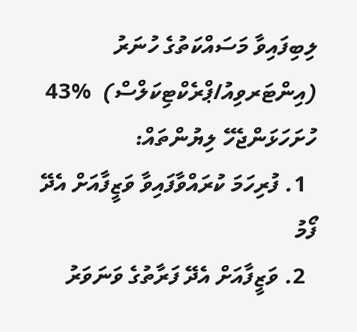ލިބިފައިވާ މަސައްކަތުގެ ހުނަރު (އިންޓަރވިއު/ޕްރެކްޓިކަލްސް)  %43
ހުށަހަޅަންޖެހޭ ލިޔުންތައް:
  1. ފުރިހަމަ ކުރައްވާފައިވާ ވަޒީފާއަށް އެދޭ ފޯމު
  2. ވަޒީފާއަށް އެދޭ ފަރާތުގެ ވަނަވަރު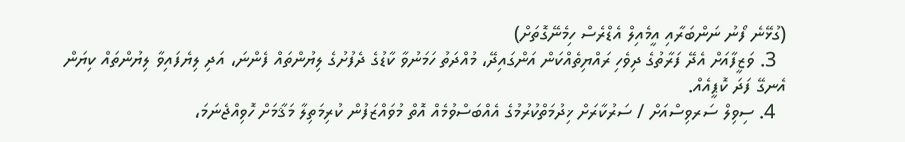(ގުޅޭނެ ފޯނު ނަންބަރާއި އީމެއިލް އެޑްރެސް ހިމެނޭގޮތަށް)
  3. ވަޒީފާއަށް އެދޭ ފަރާތުގެ ދިވެހި ރައްޔިތެއްކަން އަންގައިދޭ، މުއްދަތު ހަމަނުވާ ކާޑުގެ ދެފުށުގެ ލިޔުންތައް ފެންނަ، އަދި ލިޔެފައިވާ ލިޔުންތައް ކިޔަން އެނގޭ ފަދަ ކޮޕީއެއް.
  4. ސިވިލް ސަރވިސްއަށް / ސަރުކާރަށް ޚިދުމަތްކުރުމުގެ އެއްބަސްވުމެއް އޮތް މުވައްޒަފުން ކުރިމަތިލާ މަޤާމަށް ހޮވިއްޖެނަމަ،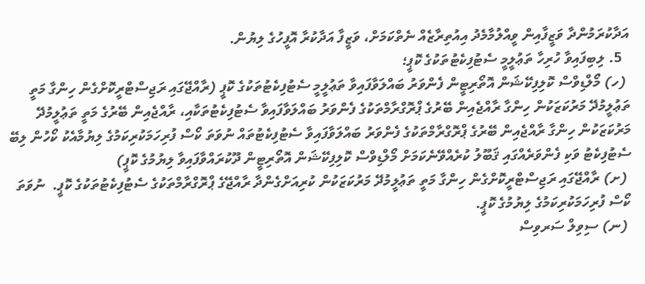އަދާކުރަމުންދާ ވަޒީފާއިން ވީއްލުމާމެދު އިއުތިރާޒެއް ނެތްކަމަށް، ވަޒީފާ އަދާކުރާ އޮފީހުގެ ލިޔުން.
  5. ލިބިފައިވާ ހުރިހާ ތަޢުލީމީ ސެޓުފިކެޓުތަކުގެ ކޮޕީ؛
 (ހ) މޯލްޑިވްސް ކޮލިފިކޭޝަން އޮތޯރިޓީން ފެންވަރު ބައްލަވާފައިވާ ތަޢުލީމީ ސެޓުފިކެޓުތަކުގެ ކޮޕީ (ރާއްޖޭގައި ރަޖިސްޓްރީކޮށްގެން ހިންގާ މަތީ ތަޢުލީމުދޭ މަރުކަޒަކުން ހިންގާ ރާއްޖެއިން ބޭރުގެ ޕްރޮގްރާމްތަކުގެ ފެންވަރު ބައްލަވާފައިވާ ސެޓުފިކެޓުތަކާއި، ރާއްޖެއިން ބޭރުގެ މަތީ ތަޢުލީމުދޭ މަރުކަޒަކުން ހިންގާ ރާއްޖެއިން ބޭރުގެ ޕްރޮގްރާމްތަކުގެ ފެންވަރު ބައްލަވާފައިވާ ސެޓުފިކެޓުތައް ނުވަތަ ކޯސް ފުރިހަމަކުރިކަމުގެ ލިޔުމާއެކު ކޯހުން ލިބޭ ސެޓުފިކެޓު ވަކި ފެންވަރެއްގައި ޤަބޫލު ކުރެއްވޭނެކަމަށް މޯލްޑިވްސް ކޮލިފިކޭޝަން އޮތޯރިޓީން ދޫކުރައްވާފައިވާ ލިޔުމުގެ ކޮޕީ)
 (ށ) ރާއްޖޭގައި ރަޖިސްޓްރީކޮށްގެން ހިންގާ މަތީ ތަޢުލީމުދޭ މަރުކަޒަކުން ކުރިއަށްގެންދާ ރާއްޖޭގެ ޕްރޮގްރާމްތަކުގެ ސެޓުފިކެޓުތަކުގެ ކޮޕީ.  ނުވަތަ ކޯސް ފުރިހަމަކުރިކަމުގެ ލިޔުމުގެ ކޮޕީ.
 (ނ) ސިވިލް ސަރވިސް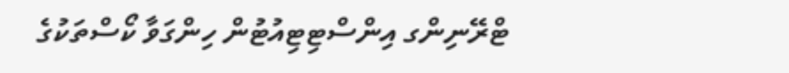ޓްރޭނިންގ އިންސްޓިޓިއުޓުން ހިންގަވާ ކޯސްތަކުގެ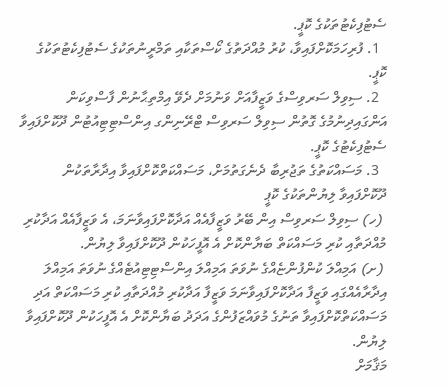ސެޓުފިކެޓުތަކުގެ ކޮޕީ.
  1. ފުރިހަމަކޮށްފައިވާ، ކުރު މުއްދަތުގެ ކޯސްތަކާއި ތަމްރީނުތަކުގެ ސެޓުފިކެޓުތަކުގެ ކޮޕީ.
  2. ސިވިލް ސަރވިސްގެ ވަޒީފާއަށް ވަނުމަށް ދެވޭ އިމްތިޙާނުން ފާސްވިކަން އަންގައިދިނުމުގެ ގޮތުން ސިވިލް ސަރވިސް ޓްރޭނިންގ އިންސްޓިޓިއުޓުން ދޫކޮށްފައިވާ ސެޓުފިކެޓުގެ ކޮޕީ.
  3. މަސައްކަތުގެ ތަޖުރިބާ ދެނެގަތުމަށް، މަސައްކަތްކޮށްފައިވާ އިދާރާތަކުން ދޫކޮށްފައިވާ ލިޔުންތަކުގެ ކޮޕީ
 (ހ) ސިވިލް ސަރވިސް އިން ބޭރު ވަޒީފާއެއް އަދާކޮށްފައިވާނަމަ، އެ ވަޒީފާއެއް އަދާކުރި މުއްދަތާއި ކުރި މަސައްކަތް ބަޔާންކޮށް އެ އޮފީހަކުން ދޫކޮށްފައިވާ ލިޔުން.
 (ށ) އަމިއްލަ ކުންފުންޏެއްގެ ނުވަތަ އަމިއްލަ އިންސްޓިޓިއުޓެއްގެ ނުވަތަ އަމިއްލަ އިދާރާއެއްގައި ވަޒީފާ އަދާކޮށްފައިވާނަމަ ވަޒީފާ އަދާކުރި މުއްދަތާއި ކުރި މަސައްކަތް އަދި މަސައްކަތްކޮށްފައިވާ ތަނުގެ މުވައްޒަފުންގެ އަދަދު ބަޔާންކޮށް އެ އޮފީހަކުން ދޫކޮށްފައިވާ ލިޔުން.
މަޤާމަށް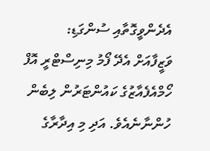އެދެންވީގޮތާއި ސުންގަޑި:
ވަޒީފާއަށް އެދޭ ފޯމު މިނިސްޓްރީ އޮފް ހޯމްއެފެއާޒުގެ ކައުންޓަރުން ލިބެން ހުންނާނެއެވެ. އަދި މި އިދާރާގެ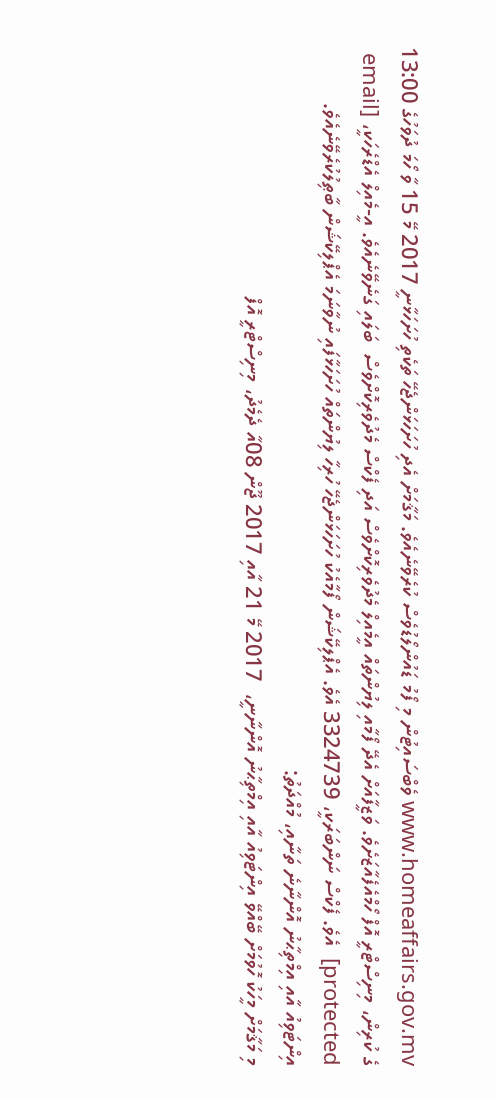www.homeaffairs.gov.mv ވެބްސައިޓުން މި ފޯމު ޑައުންލޯޑުވެސް ކުރެވޭނެއެވެ. މަޤާމަށް އެދި ހުށަހަޅަންޖެހޭ ތަކެތި ހުށަހަޅާނީ 2017 މޭ 15 ވާ ހޯމަ ދުވަހުގެ 13:00 ގެ ކުރިން، މިނިސްޓްރީ އޮފް ހޯމްއެފެއާޒަށެވެ. ވަޒީފާއަށް އެދޭ ފޯމާއި ލިޔުންތައް އީމެއިލް މެދުވެރިކޮށްވެސް އަދި ފެކްސް މެދުވެރިކޮށްވެސް  ބަލައި ގަނެވޭނެއެވެ. އީ-މެއިލް އެޑްރެހަކީ، [email protected]  އެވެ. ފެކްސް ނަންބަރަކީ، 3324739 އެވެ. އެޕްލިކޭޝަން ފޯމާއެކު ހުށަހަޅަންޖެހޭ ހުރިހާ ލިޔުންތައް ހުށަހަޅާފައި ނުވާނަމަ އެޕްލިކޭޝަން ބާޠިލުކުރެވޭނެއެވެ.
އިންޓަވިއު އާއި އިމްތިޙާނު އޮންނާނެ ތަނާއި، މުއްދަތު:
މި މަޤާމަށް މީހަކު ހޮވުމަށް ބޭއްވޭ އިންޓަވިއު އާއި އިމްތިޙާނު އޮންނާނީ،  2017 މޭ 21 އާއި 2017 ޖޫން 08އާ ދެމެދު، މިނިސްޓްރީ އޮފް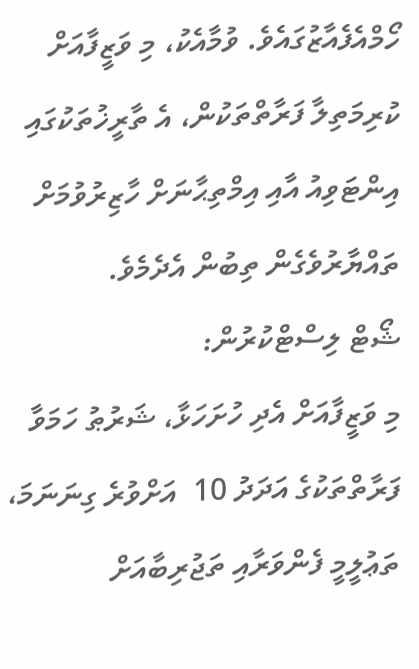ހޯމްއެފެއާޒުގައެވެ. ވުމާއެކު، މި ވަޒީފާއަށް ކުރިމަތިލާ ފަރާތްތަކުން، އެ ތާރީޚުތަކުގައި އިންޓަވިއު އާއި އިމްތިޙާނަށް ހާޒިރުވުމަށް ތައްޔާރުވެގެން ތިބުން އެދެމެވެ.
ޝޯޓް ލިސްޓްކުރުން:
މި ވަޒީފާއަށް އެދި ހުށަހަޅާ، ޝަރުޠު ހަމަވާ ފަރާތްތަކުގެ އަދަދު 10  އަށްވުރެ ގިނަނަމަ، ތަޢުލީމީ ފެންވަރާއި ތަޖުރިބާއަށް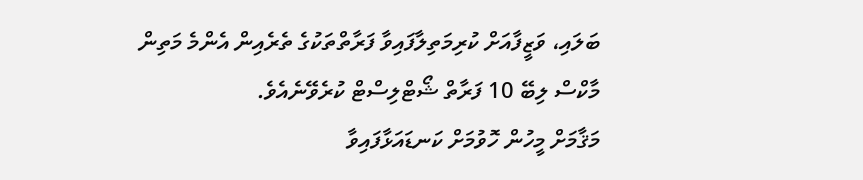ބަލައި، ވަޒީފާއަށް ކުރިމަތިލާފައިވާ ފަރާތްތަކުގެ ތެރެއިން އެންމެ މަތިން މާކްސް ލިބޭ 10 ފަރާތް ޝޯޓްލިސްޓް ކުރެވޭނެއެވެ.
މަޤާމަށް މީހުން ހޮވުމަށް ކަނޑައަޅާފައިވާ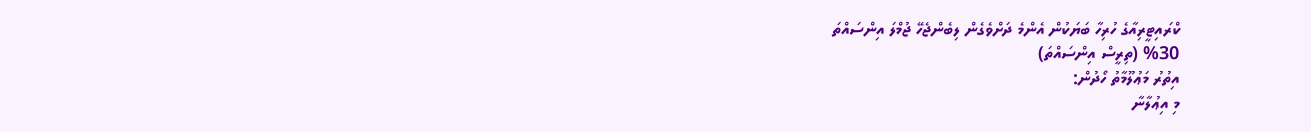ކްރައިޓީރިއާގެ ހުރިހާ ބަޔަކުން އެންމެ ދަށްވެގެން ލިބެންޖެހޭ ޖުމްލަ އިންސައްތަ
%30 (ތިރީސް އިންސައްތަ)
އިތުރު މަޢުލޫމާތު ހޯދުން:
މި އިޢުލާނާ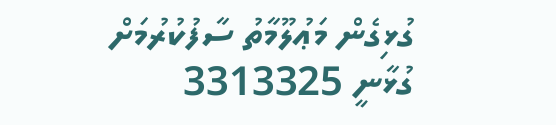ގުޅިގެން މަޢުލޫމާތު ސާފުކުރުމަށް ގުޅާނީ 3313325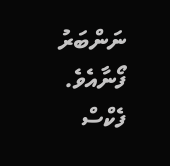ނަންބަރު ފޯނާއެވެ. ފެކްސް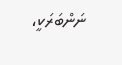ނަންބަރަކީ،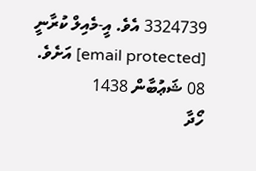3324739 އެވެ. އީ-މެއިލް ކުރާނީ [email protected] އަށެވެ.
08 ޝަޢުބާން 1438
ހޯދާ